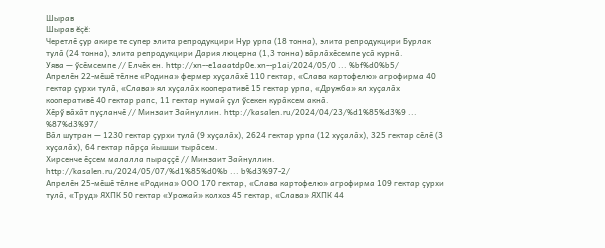Шырав
Шырав ĕçĕ:
Черетлӗ ҫур акире те супер элита репродукцири Нур урпа (18 тонна), элита репродукцири Бурлак тулӑ (24 тонна), элита репродукцири Дария люцерна (1,3 тонна) вӑрлӑхӗсемпе усӑ курнӑ.
Уява — ӳсӗмсемпе // Елчӗк ен. http://xn--e1aaatdp0e.xn--p1ai/2024/05/0 ... %bf%d0%b5/
Апрелӗн 22-мӗшӗ тӗлне «Родина» фермер хуҫалӑхӗ 110 гектар, «Слава картофелю» агрофирма 40 гектар ҫурхи тулӑ, «Слава» ял хуҫалӑх кооперативӗ 15 гектар урпа, «Дружба» ял хуҫалӑх кооперативӗ 40 гектар рапс, 11 гектар нумай ҫул ӳсекен курӑксем акнӑ.
Хӗрӳ вӑхӑт пуҫланчӗ // Минзаит Зайнуллин. http://kasalen.ru/2024/04/23/%d1%85%d3%9 ... %87%d3%97/
Вӑл шутран — 1230 гектар ҫурхи тулӑ (9 хуҫалӑх), 2624 гектар урпа (12 хуҫалӑх), 325 гектар сӗлӗ (3 хуҫалӑх), 64 гектар пӑрҫа йышши тырӑсем.
Хирсенче ӗҫсем малалла пыраҫҫӗ // Минзаит Зайнуллин. http://kasalen.ru/2024/05/07/%d1%85%d0%b ... b%d3%97-2/
Апрелӗн 25-мӗшӗ тӗлне «Родина» ООО 170 гектар, «Слава картофелю» агрофирма 109 гектар ҫурхи тулӑ, «Труд» ЯХПК 50 гектар «Урожай» колхоз 45 гектар, «Слава» ЯХПК 44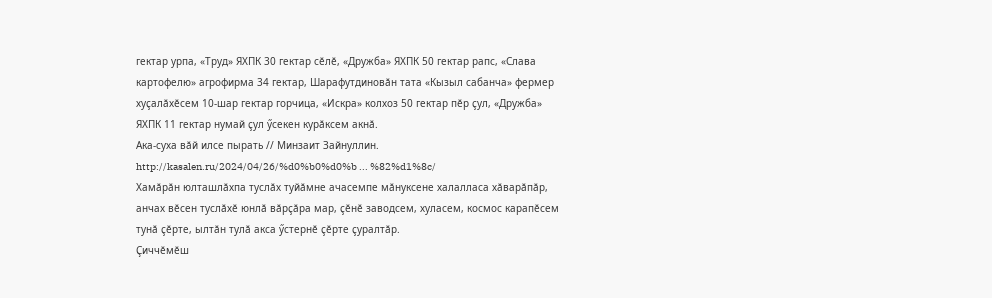гектар урпа, «Труд» ЯХПК 30 гектар сӗлӗ, «Дружба» ЯХПК 50 гектар рапс, «Слава картофелю» агрофирма 34 гектар, Шарафутдиновӑн тата «Кызыл сабанча» фермер хуҫалӑхӗсем 10-шар гектар горчица, «Искра» колхоз 50 гектар пӗр ҫул, «Дружба» ЯХПК 11 гектар нумай ҫул ӳсекен курӑксем акнӑ.
Ака-суха вӑй илсе пырать // Минзаит Зайнуллин. http://kasalen.ru/2024/04/26/%d0%b0%d0%b ... %82%d1%8c/
Хамӑрӑн юлташлӑхпа туслӑх туйӑмне ачасемпе мӑнуксене халалласа хӑварӑпӑр, анчах вӗсен туслӑхӗ юнлӑ вӑрҫӑра мар, ҫӗнӗ заводсем, хуласем, космос карапӗсем тунӑ ҫӗрте, ылтӑн тулӑ акса ӳстернӗ ҫӗрте ҫуралтӑр.
Ҫиччӗмӗш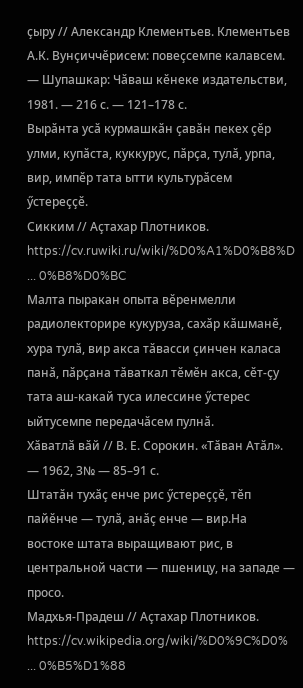ҫыру // Александр Клементьев. Клементьев А.К. Вунҫиччӗрисем: повеҫсемпе калавсем. — Шупашкар: Чӑваш кӗнеке издательстви, 1981. — 216 с. — 121–178 с.
Вырӑнта усӑ курмашкӑн ҫавӑн пекех ҫӗр улми, купӑста, куккурус, пӑрҫа, тулӑ, урпа, вир, импӗр тата ытти культурӑсем ӳстереҫҫӗ.
Сикким // Аҫтахар Плотников. https://cv.ruwiki.ru/wiki/%D0%A1%D0%B8%D ... 0%B8%D0%BC
Малта пыракан опыта вӗренмелли радиолекторире кукуруза, сахӑр кӑшманӗ, хура тулӑ, вир акса тӑвасси ҫинчен каласа панӑ, пӑрҫана тӑваткал тӗмӗн акса, сӗт-ҫу тата аш-какай туса илессине ӳстерес ыйтусемпе передачӑсем пулнӑ.
Хӑватлӑ вӑй // В. Е. Сорокин. «Тӑван Атӑл». — 1962, 3№ — 85–91 с.
Штатӑн тухӑҫ енче рис ӳстереҫҫӗ, тӗп пайӗнче — тулӑ, анӑҫ енче — вир.На востоке штата выращивают рис, в центральной части — пшеницу, на западе — просо.
Мадхья-Прадеш // Аҫтахар Плотников. https://cv.wikipedia.org/wiki/%D0%9C%D0% ... 0%B5%D1%88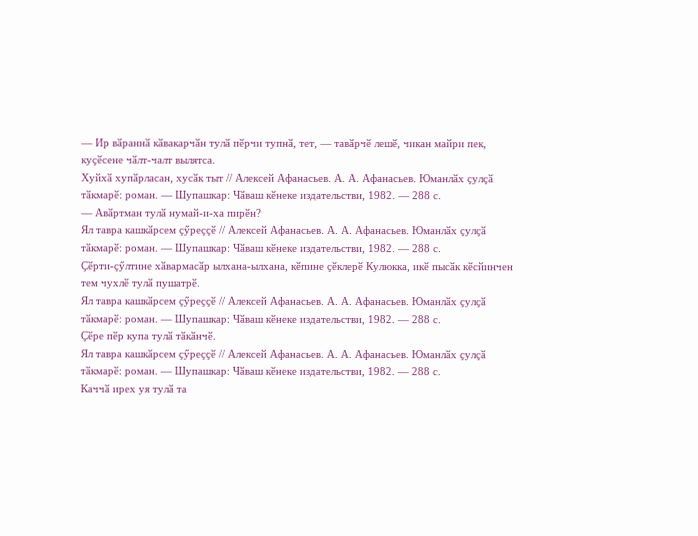— Ир вӑраннӑ кӑвакарчӑн тулӑ пӗрчи тупнӑ, тет, — тавӑрчӗ лешӗ, чикан майри пек, куҫӗсене чӑлт-чалт вылятса.
Хуйхӑ хупӑрласан, хусӑк тыт // Алексей Афанасьев. А. А. Афанасьев. Юманлӑх ҫулҫӑ тӑкмарӗ: роман. — Шупашкар: Чӑваш кӗнеке издательстви, 1982. — 288 с.
— Авӑртман тулӑ нумай-и-ха пирӗн?
Ял тавра кашкӑрсем ҫӳреҫҫӗ // Алексей Афанасьев. А. А. Афанасьев. Юманлӑх ҫулҫӑ тӑкмарӗ: роман. — Шупашкар: Чӑваш кӗнеке издательстви, 1982. — 288 с.
Ҫӗрти-ҫӳлтине хӑвармасӑр ылхана-ылхана, кӗпине ҫӗклерӗ Кулюкка, икӗ пысӑк кӗсйинчен тем чухлӗ тулӑ пушатрӗ.
Ял тавра кашкӑрсем ҫӳреҫҫӗ // Алексей Афанасьев. А. А. Афанасьев. Юманлӑх ҫулҫӑ тӑкмарӗ: роман. — Шупашкар: Чӑваш кӗнеке издательстви, 1982. — 288 с.
Ҫӗре пӗр купа тулӑ тӑкӑнчӗ.
Ял тавра кашкӑрсем ҫӳреҫҫӗ // Алексей Афанасьев. А. А. Афанасьев. Юманлӑх ҫулҫӑ тӑкмарӗ: роман. — Шупашкар: Чӑваш кӗнеке издательстви, 1982. — 288 с.
Каччӑ ирех уя тулӑ та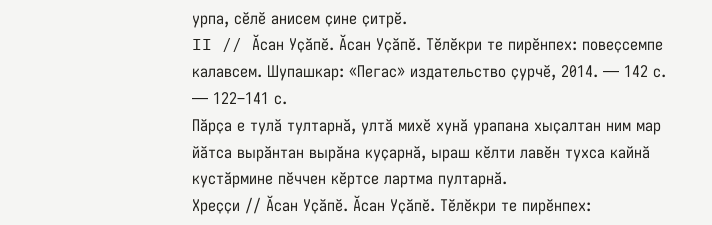урпа, сӗлӗ анисем ҫине ҫитрӗ.
II // Ӑсан Уҫӑпӗ. Ӑсан Уҫӑпӗ. Тӗлӗкри те пирӗнпех: повеҫсемпе калавсем. Шупашкар: «Пегас» издательство ҫурчӗ, 2014. — 142 с. — 122–141 с.
Пӑрҫа е тулӑ тултарнӑ, ултӑ михӗ хунӑ урапана хыҫалтан ним мар йӑтса вырӑнтан вырӑна куҫарнӑ, ыраш кӗлти лавӗн тухса кайнӑ кустӑрмине пӗччен кӗртсе лартма пултарнӑ.
Хреҫҫи // Ӑсан Уҫӑпӗ. Ӑсан Уҫӑпӗ. Тӗлӗкри те пирӗнпех: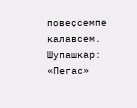повеҫсемпе калавсем. Шупашкар: «Пегас»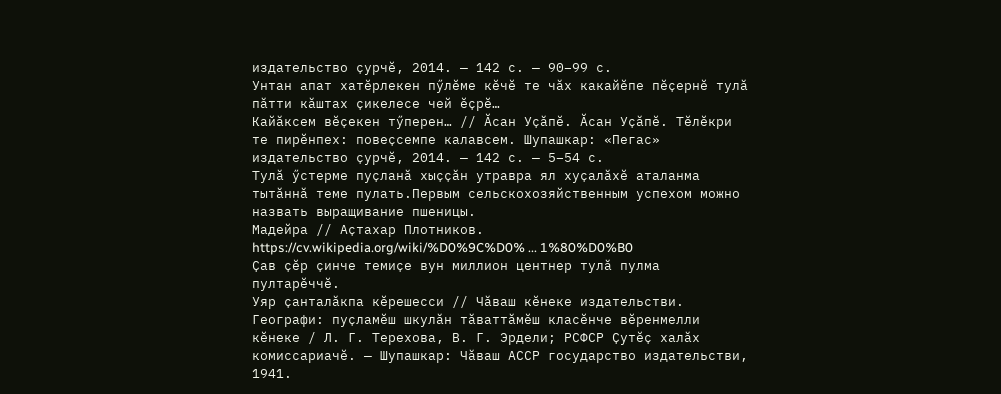издательство ҫурчӗ, 2014. — 142 с. — 90–99 с.
Унтан апат хатӗрлекен пӳлӗме кӗчӗ те чӑх какайӗпе пӗҫернӗ тулӑ пӑтти кӑштах ҫикелесе чей ӗҫрӗ…
Кайӑксем вӗҫекен тӳперен… // Ӑсан Уҫӑпӗ. Ӑсан Уҫӑпӗ. Тӗлӗкри те пирӗнпех: повеҫсемпе калавсем. Шупашкар: «Пегас» издательство ҫурчӗ, 2014. — 142 с. — 5–54 с.
Тулӑ ӳстерме пуҫланӑ хыҫҫӑн утравра ял хуҫалӑхӗ аталанма тытӑннӑ теме пулать.Первым сельскохозяйственным успехом можно назвать выращивание пшеницы.
Мадейра // Аҫтахар Плотников. https://cv.wikipedia.org/wiki/%D0%9C%D0% ... 1%80%D0%B0
Ҫав ҫӗр ҫинче темиҫе вун миллион центнер тулӑ пулма пултарӗччӗ.
Уяр ҫанталӑкпа кӗрешесси // Чӑваш кӗнеке издательстви. Географи: пуҫламӗш шкулӑн тӑваттӑмӗш класӗнче вӗренмелли кӗнеке / Л. Г. Терехова, В. Г. Эрдели; РСФСР Ҫутӗҫ халӑх комиссариачӗ. — Шупашкар: Чӑваш АССР государство издательстви, 1941.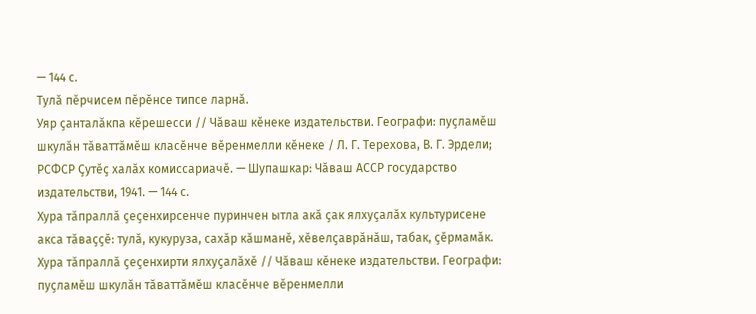— 144 с.
Тулӑ пӗрчисем пӗрӗнсе типсе ларнӑ.
Уяр ҫанталӑкпа кӗрешесси // Чӑваш кӗнеке издательстви. Географи: пуҫламӗш шкулӑн тӑваттӑмӗш класӗнче вӗренмелли кӗнеке / Л. Г. Терехова, В. Г. Эрдели; РСФСР Ҫутӗҫ халӑх комиссариачӗ. — Шупашкар: Чӑваш АССР государство издательстви, 1941. — 144 с.
Хура тӑпраллӑ ҫеҫенхирсенче пуринчен ытла акӑ ҫак ялхуҫалӑх культурисене акса тӑваҫҫӗ: тулӑ, кукуруза, сахӑр кӑшманӗ, хӗвелҫаврӑнӑш, табак, ҫӗрмамӑк.
Хура тӑпраллӑ ҫеҫенхирти ялхуҫалӑхӗ // Чӑваш кӗнеке издательстви. Географи: пуҫламӗш шкулӑн тӑваттӑмӗш класӗнче вӗренмелли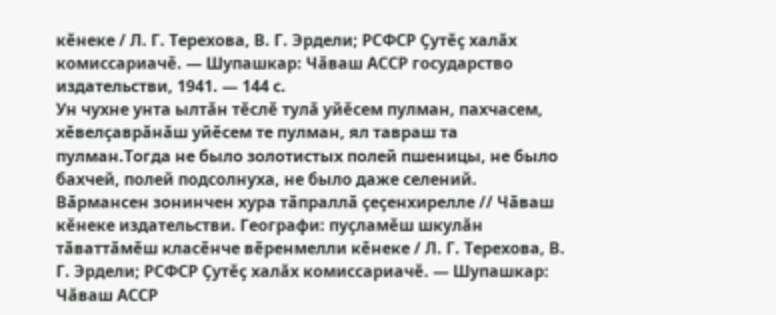кӗнеке / Л. Г. Терехова, В. Г. Эрдели; РСФСР Ҫутӗҫ халӑх комиссариачӗ. — Шупашкар: Чӑваш АССР государство издательстви, 1941. — 144 с.
Ун чухне унта ылтӑн тӗслӗ тулӑ уйӗсем пулман, пахчасем, хӗвелҫаврӑнӑш уйӗсем те пулман, ял тавраш та пулман.Тогда не было золотистых полей пшеницы, не было бахчей, полей подсолнуха, не было даже селений.
Вӑрмансен зонинчен хура тӑпраллӑ ҫеҫенхирелле // Чӑваш кӗнеке издательстви. Географи: пуҫламӗш шкулӑн тӑваттӑмӗш класӗнче вӗренмелли кӗнеке / Л. Г. Терехова, В. Г. Эрдели; РСФСР Ҫутӗҫ халӑх комиссариачӗ. — Шупашкар: Чӑваш АССР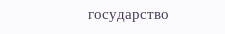государство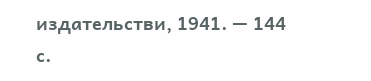издательстви, 1941. — 144 с.